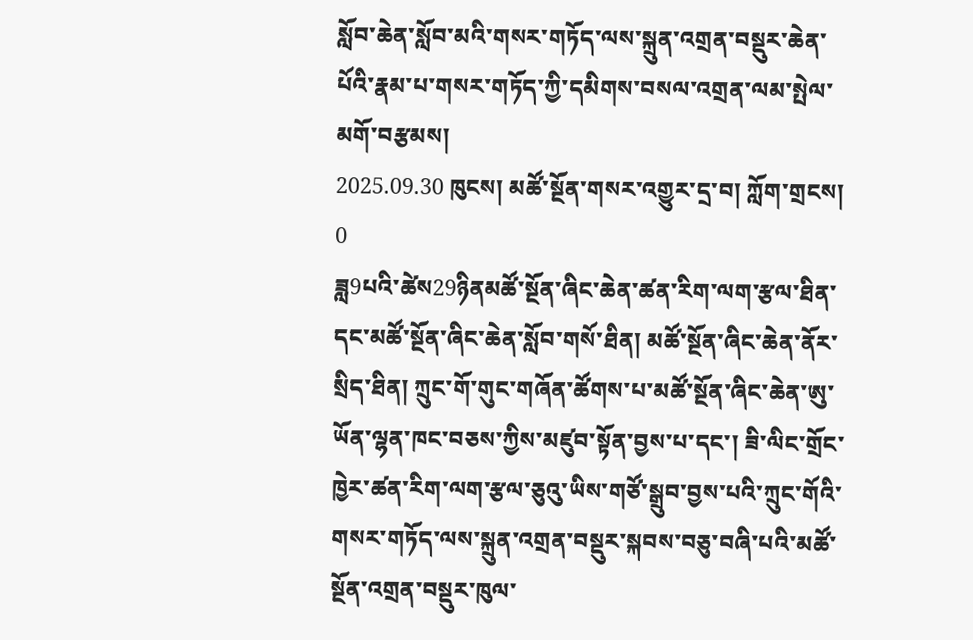སློབ་ཆེན་སློབ་མའི་གསར་གཏོད་ལས་སྐྲུན་འགྲན་བསྡུར་ཆེན་པོའི་རྣམ་པ་གསར་གཏོད་ཀྱི་དམིགས་བསལ་འགྲན་ལམ་སྤེལ་མགོ་བརྩམས།
2025.09.30 ཁུངས། མཚོ་སྔོན་གསར་འགྱུར་དྲ་བ། ཀློག་གྲངས། 0
ཟླ9པའི་ཚེས29ཉིནམཚོ་སྔོན་ཞིང་ཆེན་ཚན་རིག་ལག་རྩལ་ཐིན་དང་མཚོ་སྔོན་ཞིང་ཆེན་སློབ་གསོ་ཐིན། མཚོ་སྔོན་ཞིང་ཆེན་ནོར་སྲིད་ཐིན། ཀྲུང་གོ་གུང་གཞོན་ཚོགས་པ་མཚོ་སྔོན་ཞིང་ཆེན་ཨུ་ཡོན་ལྷན་ཁང་བཅས་ཀྱིས་མཛུབ་སྟོན་བྱས་པ་དང་། ཟི་ལིང་གྲོང་ཁྱེར་ཚན་རིག་ལག་རྩལ་ཅུའུ་ཡིས་གཙོ་སྒྲུབ་བྱས་པའི་ཀྲུང་གོའི་གསར་གཏོད་ལས་སྐྲུན་འགྲན་བསྡུར་སྐབས་བཅུ་བཞི་པའི་མཚོ་སྔོན་འགྲན་བསྡུར་ཁུལ་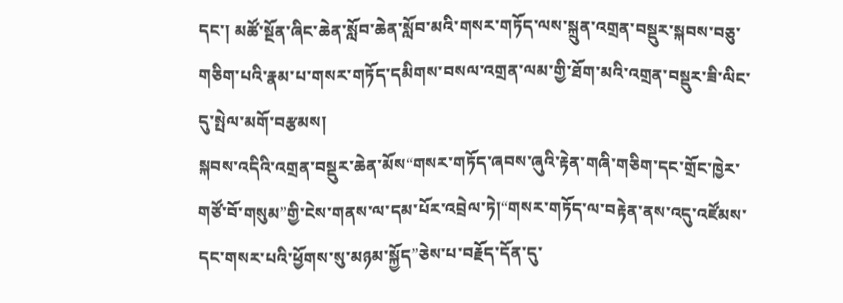དང་། མཚོ་སྔོན་ཞིང་ཆེན་སློབ་ཆེན་སློབ་མའི་གསར་གཏོད་ལས་སྐྲུན་འགྲན་བསྡུར་སྐབས་བཅུ་གཅིག་པའི་རྣམ་པ་གསར་གཏོད་དམིགས་བསལ་འགྲན་ལམ་གྱི་ཐོག་མའི་འགྲན་བསྡུར་ཟི་ལིང་དུ་སྤེལ་མགོ་བརྩམས།
སྐབས་འདིའི་འགྲན་བསྡུར་ཆེན་མོས“གསར་གཏོད་ཞབས་ཞུའི་རྟེན་གཞི་གཅིག་དང་གྲོང་ཁྱེར་གཙོ་བོ་གསུམ”གྱི་ངེས་གནས་ལ་དམ་པོར་འབྲེལ་ཏེ།“གསར་གཏོད་ལ་བརྟེན་ནས་འདུ་འཛོམས་དང་གསར་པའི་ཕྱོགས་སུ་མཉམ་སྐྱོད”ཅེས་པ་བརྗོད་དོན་དུ་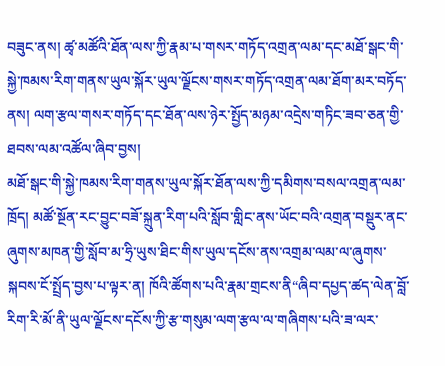བཟུང་ནས། ཚྭ་མཚོའི་ཐོན་ལས་ཀྱི་རྣམ་པ་གསར་གཏོད་འགྲན་ལམ་དང་མཐོ་སྒང་གི་སྐྱེ་ཁམས་རིག་གནས་ཡུལ་སྐོར་ཡུལ་ལྗོངས་གསར་གཏོད་འགྲན་ལམ་ཐོག་མར་བཏོད་ནས། ལག་རྩལ་གསར་གཏོད་དང་ཐོན་ལས་ཉེར་སྤྱོད་མཉམ་འདྲེས་གཏིང་ཟབ་ཅན་གྱི་ཐབས་ལམ་འཚོལ་ཞིབ་བྱས།
མཐོ་སྒང་གི་སྐྱེ་ཁམས་རིག་གནས་ཡུལ་སྐོར་ཐོན་ལས་ཀྱི་དམིགས་བསལ་འགྲན་ལམ་ཁྲོད། མཚོ་སྔོན་རང་བྱུང་བཟོ་སྐྲུན་རིག་པའི་སློབ་གླིང་ནས་ཡོང་བའི་འགྲན་བསྡུར་ནང་ཞུགས་མཁན་གྱི་སློབ་མ་ཧྲི་ཡུས་ཐིང་གིས་ཡུལ་དངོས་ནས་འགྲམ་ལམ་ལ་ཞུགས་སྐབས་ངོ་སྤྲོད་བྱས་པ་ལྟར་ན། ཁོའི་ཚོགས་པའི་རྣམ་གྲངས་ནི“ཞིབ་དཔྱད་ཚད་ལེན་བློ་རིག་རི་མོ་ནི་ཡུལ་ལྗོངས་དངོས་ཀྱི་རྩ་གསུམ་ལག་རྩལ་ལ་གཞིགས་པའི་ཟ་ལར་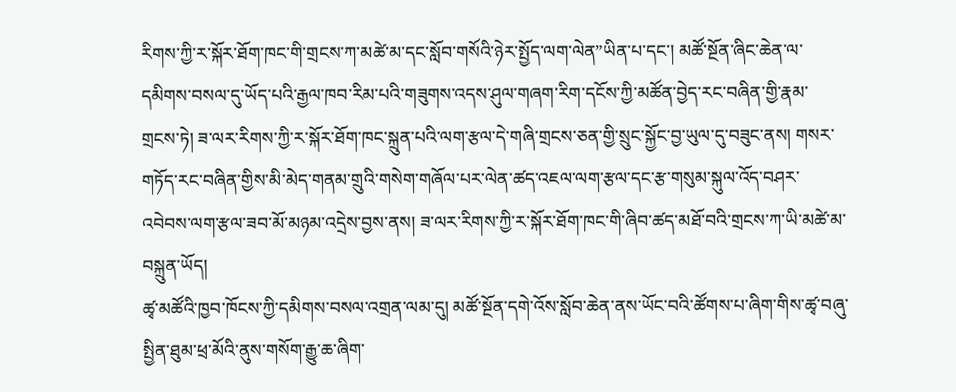རིགས་ཀྱི་ར་སྐོར་ཐོག་ཁང་གི་གྲངས་ཀ་མཚེ་མ་དང་སློབ་གསོའི་ཉེར་སྤྱོད་ལག་ལེན”ཡིན་པ་དང་། མཚོ་སྔོན་ཞིང་ཆེན་ལ་དམིགས་བསལ་དུ་ཡོད་པའི་རྒྱལ་ཁབ་རིམ་པའི་གཟུགས་འདས་ཤུལ་གཞག་རིག་དངོས་ཀྱི་མཚོན་བྱེད་རང་བཞིན་གྱི་རྣམ་གྲངས་ཏེ། ཟ་ལར་རིགས་ཀྱི་ར་སྐོར་ཐོག་ཁང་སྐྲུན་པའི་ལག་རྩལ་དེ་གཞི་གྲངས་ཅན་གྱི་སྲུང་སྐྱོང་བྱ་ཡུལ་དུ་བཟུང་ནས། གསར་གཏོད་རང་བཞིན་གྱིས་མི་མེད་གནམ་གྲུའི་གསེག་གཞོལ་པར་ལེན་ཚད་འཇལ་ལག་རྩལ་དང་རྩ་གསུམ་སྐུལ་འོད་བཤར་འབེབས་ལག་རྩལ་ཟབ་མོ་མཉམ་འདྲེས་བྱས་ནས། ཟ་ལར་རིགས་ཀྱི་ར་སྐོར་ཐོག་ཁང་གི་ཞིབ་ཚད་མཐོ་བའི་གྲངས་ཀ་ཡི་མཚེ་མ་བསྐྲུན་ཡོད།
ཚྭ་མཚོའི་ཁྱབ་ཁོངས་ཀྱི་དམིགས་བསལ་འགྲན་ལམ་དུ། མཚོ་སྔོན་དགེ་འོས་སློབ་ཆེན་ནས་ཡོང་བའི་ཚོགས་པ་ཞིག་གིས་ཚྭ་བཞུ་སྤྱིན་ཐུམ་ཕྲ་མོའི་ནུས་གསོག་རྒྱུ་ཆ་ཞིག་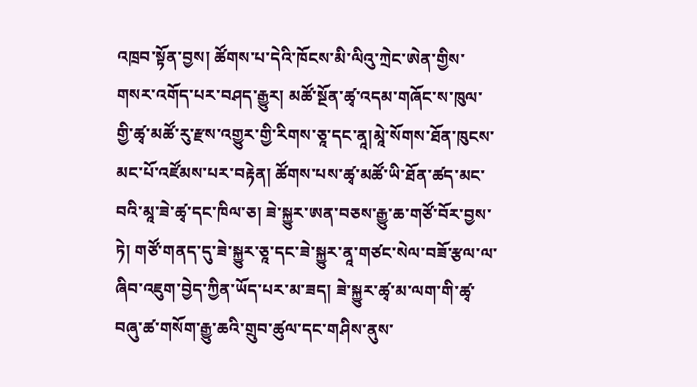འཁྲབ་སྟོན་བྱས། ཚོགས་པ་དེའི་ཁོངས་མི་ལིའུ་ཀྲེང་ཨེན་གྱིས་གསར་འགོད་པར་བཤད་རྒྱུར། མཚོ་སྔོན་ཚྭ་འདམ་གཞོང་ས་ཁུལ་གྱི་ཚྭ་མཚོ་རུ་རྫས་འགྱུར་གྱི་རིགས་ཅཱ་དང་ནཱ།མཱེ་སོགས་ཐོན་ཁུངས་མང་པོ་འཛོམས་པར་བརྟེན། ཚོགས་པས་ཚྭ་མཚོ་ཡི་ཐོན་ཚད་མང་བའི་མཱ་ཟེ་ཚྭ་དང་ཁིལ་ཅ། ཟེ་སྐྱུར་ཨན་བཅས་རྒྱུ་ཆ་གཙོ་བོར་བྱས་ཏེ། གཙོ་གནད་དུ་ཟེ་སྐྱུར་ཅཱ་དང་ཟེ་སྐྱུར་ནཱ་གཙང་སེལ་བཟོ་རྩལ་ལ་ཞིབ་འཇུག་བྱེད་ཀྱིན་ཡོད་པར་མ་ཟད། ཟེ་སྐྱུར་ཚྭ་མ་ལག་གི་ཚྭ་བཞུ་ཚ་གསོག་རྒྱུ་ཆའི་གྲུབ་ཚུལ་དང་གཤིས་ནུས་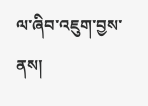ལ་ཞིབ་འཇུག་བྱས་ནས།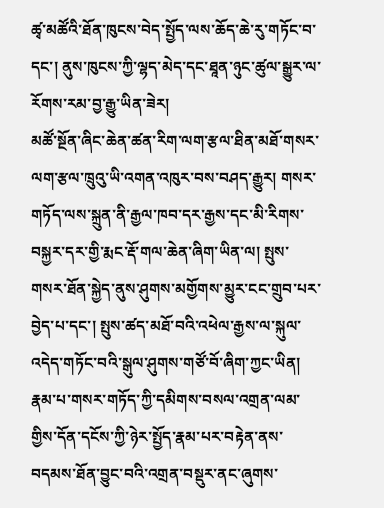ཚྭ་མཚོའི་ཐོན་ཁུངས་བེད་སྤྱོད་ལས་ཆོད་ཆེ་རུ་གཏོང་བ་དང་། ནུས་ཁུངས་ཀྱི་ལྷད་མེད་དང་ཐཱན་ཉུང་ཚུལ་སྒྱུར་ལ་རོགས་རམ་བྱ་རྒྱུ་ཡིན་ཟེར།
མཚོ་སྔོན་ཞིང་ཆེན་ཚན་རིག་ལག་རྩལ་ཐིན་མཐོ་གསར་ལག་རྩལ་ཁྲུའུ་ཡི་འགན་འཁུར་བས་བཤད་རྒྱུར། གསར་གཏོད་ལས་སྐྲུན་ནི་རྒྱལ་ཁབ་དར་རྒྱས་དང་མི་རིགས་བསྐྱར་དར་གྱི་རྨང་རྡོ་གལ་ཆེན་ཞིག་ཡིན་ལ། སྤུས་གསར་ཐོན་སྐྱེད་ནུས་ཤུགས་མགྱོགས་མྱུར་ངང་གྲུབ་པར་བྱེད་པ་དང་། སྤུས་ཚད་མཐོ་བའི་འཕེལ་རྒྱས་ལ་སྐུལ་འདེད་གཏོང་བའི་སྒུལ་ཤུགས་གཙོ་བོ་ཞིག་ཀྱང་ཡིན། རྣམ་པ་གསར་གཏོད་ཀྱི་དམིགས་བསལ་འགྲན་ལམ་གྱིས་དོན་དངོས་ཀྱི་ཉེར་སྤྱོད་རྣམ་པར་བརྟེན་ནས་བདམས་ཐོན་བྱུང་བའི་འགྲན་བསྡུར་ནང་ཞུགས་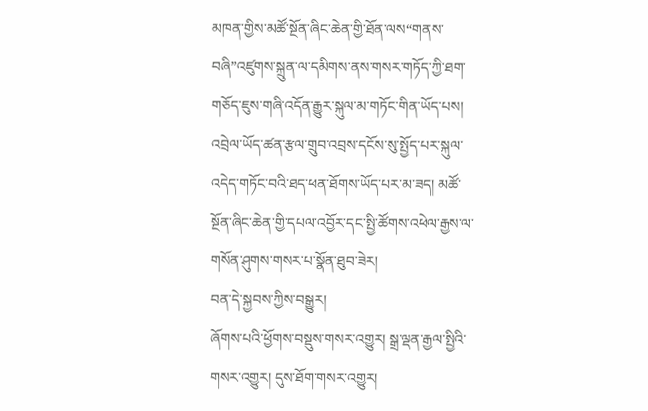མཁན་གྱིས་མཚོ་སྔོན་ཞིང་ཆེན་གྱི་ཐོན་ལས“གནས་བཞི”འཛུགས་སྐྲུན་ལ་དམིགས་ནས་གསར་གཏོད་ཀྱི་ཐག་གཅོད་ཇུས་གཞི་འདོན་རྒྱུར་སྐུལ་མ་གཏོང་གིན་ཡོད་པས། འབྲེལ་ཡོད་ཚན་རྩལ་གྲུབ་འབྲས་དངོས་སུ་སྤྱོད་པར་སྐུལ་འདེད་གཏོང་བའི་ཐད་ཕན་ཐོགས་ཡོད་པར་མ་ཟད། མཚོ་སྔོན་ཞིང་ཆེན་གྱི་དཔལ་འབྱོར་དང་སྤྱི་ཚོགས་འཕེལ་རྒྱས་ལ་གསོན་ཤུགས་གསར་པ་སྣོན་ཐུབ་ཟེར།
བན་དེ་སྐྱབས་ཀྱིས་བསྒྱུར།
ཞོགས་པའི་ཕྱོགས་བསྡུས་གསར་འགྱུར། སྒྲ་ལྡན་རྒྱལ་སྤྱིའི་གསར་འགྱུར། དུས་ཐོག་གསར་འགྱུར།